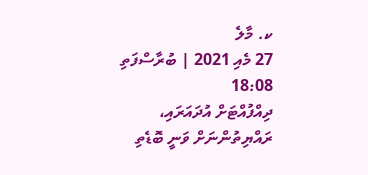ކ. މާލެ
27 މެއި 2021 | ބުރާސްފަތި 18:08
ދިއްފުއްޓަށް އުދައަރައި، ރައްޔިތުންނަށް ވަނީ ބޮޑެތި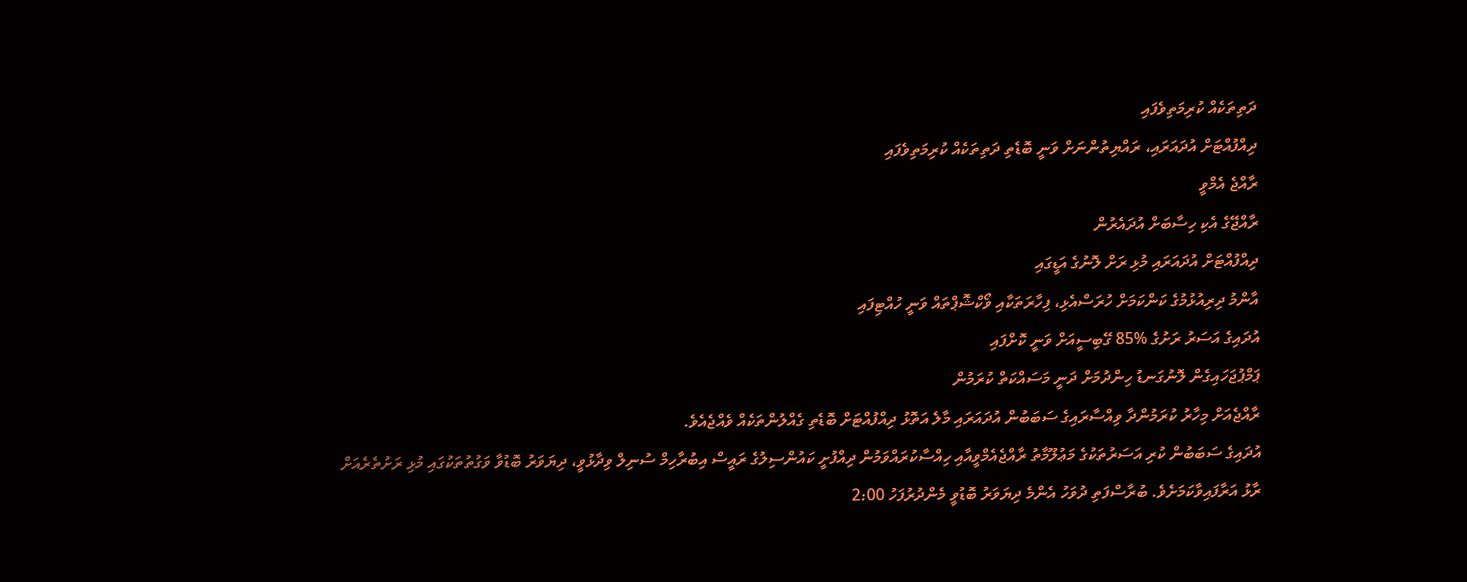ދަތިތަކެއް ކުރިމަތިވެފައި
ދިއްފުއްޓަށް އުދައަރައި، ރައްޔިތުންނަށް ވަނީ ބޮޑެތި ދަތިތަކެއް ކުރިމަތިވެފައި
ރާއްޖެ އެމްވީ
ރާއްޖޭގެ އެކި ހިސާބަށް އުދައެރުން
ދިއްފުއްޓަށް އުދައަރައި މުޅި ރަށް ލޮނުގެ އަޑީގައި
އާންމު ދިރިއުޅުމުގެ ކަންކަމަށް ހުރަސްއެޅި، ފިހާރަތަކާއި ވޯކްޝޮޕްތައް ވަނީ ހުއްޓިފައި
އުދައިގެ އަސަރު ރަށުގެ %85 ގޭބިސީއަށް ވަނީ ކޮށްފައި
ޕަމްޕުޖަހައިގެން ލޮނުގަނޑު ހިންދުމަށް ދަނީ މަސައްކަތް ކުރަމުން
ރާއްޖެއަށް މިހާރު ކުރަމުންދާ ވިއްސާރައިގެ ސަބަބުން އުދައަރައި މާލެ އަތޮޅު ދިއްފުއްޓަށް ބޮޑެތި ގެއްލުންތަކެއް ވެއްޖެއެވެ.
އުދައިގެ ސަބަބުން ކުރި އަސަރުތަކުގެ މަޢުލޫމާތު ރާއްޖެއެމްވީއާއި ހިއްސާކުރައްވަމުން ދިއްފުށީ ކައުންސިލުގެ ރައީސް އިބުރާހިމް ސުނިލް ވިދާޅުވީ، ދިޔަވަރު ބޮޑުވާ ވަގުތުތަކުގައި މުޅި ރަށުތެރެއަށް ރާޅު އަރާފައިވާކަމަށެވެ. ބުރާސްފަތި ދުވަހު އެންމެ ދިޔަވަރު ބޮޑުވީ މެންދުރުފަހު 2:00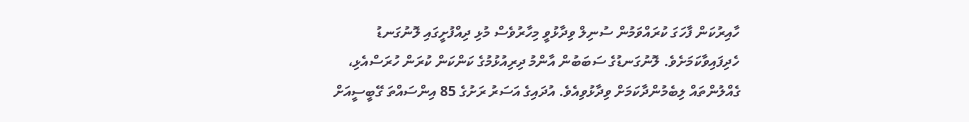ހާއިރުކަން ފާހަގަ ކުރައްވަމުން ސުނިލް ވިދާޅުވީ މިހާރުވެސް މުޅި ދިއްފުށީގައި ލޮނުގަނޑު ހެދިފައިވާކަމަށެވެ. ލޮނުގަނޑުގެ ސަބަބުން އާންމު ދިރިއުޅުމުގެ ކަންކަން ކުރަން ހުރަސްއެޅި، ގެއްލުންތައް ލިބެމުންދާކަމަށް ވިދާޅުވިއެވެ. އުދައިގެ އަސަރު ރަށުގެ 85 އިންސައްތަ ގޭބީސީއަށް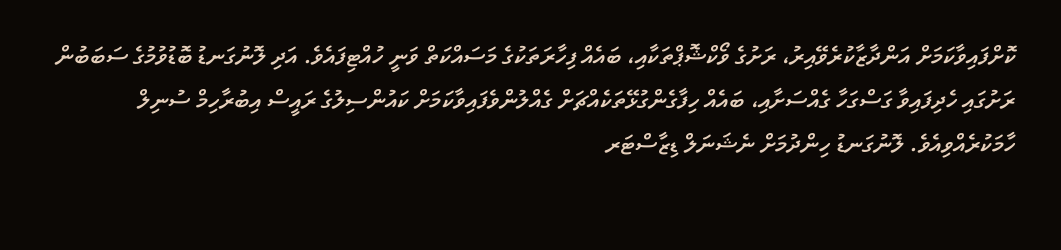ކޮށްފައިވާކަމަށް އަންދާޒާކުރެވޭއިރު، ރަށުގެ ވޯކްޝޮޕްތަކާއި، ބައެއް ފިހާރަތަކުގެ މަސައްކަތް ވަނީ ހުއްޓިފައެވެ. އަދި ލޮނުގަނޑު ބޮޑުވުމުގެ ސަބަބުން ރަށުގައި ހެދިފައިވާ ގަސްގަހާ ގެއްސަށާއި، ބައެއް ހިފާގެންގުޅޭތަކެއްޗަށް ގެއްލުންވެފައިވާކަމަށް ކައުންސިލުގެ ރައީސް އިބުރާހިމް ސުނިލް ހާމަކުރެއްވިއެވެ. ލޮނުގަނޑު ހިންދުމަށް ނެޝަނަލް ޑިޒާސްޓަރ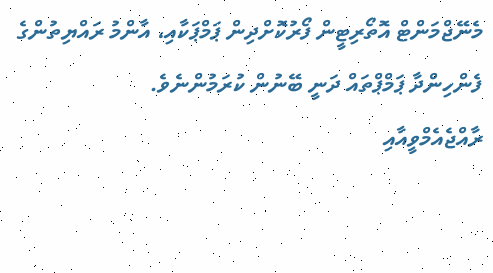މެނޭޖްމަންޓް އޮތޯރިޓީން ފޯރުކޮށްދިން ޕަމްޕަކާއި، އާންމު ރައްޔިތުންގެ ފެންހިންދާ ޕަމްޕްތައް ދަނީ ބޭނުން ކުރަމުންނެވެ.
ރާއްޖެއެމްވީއާއި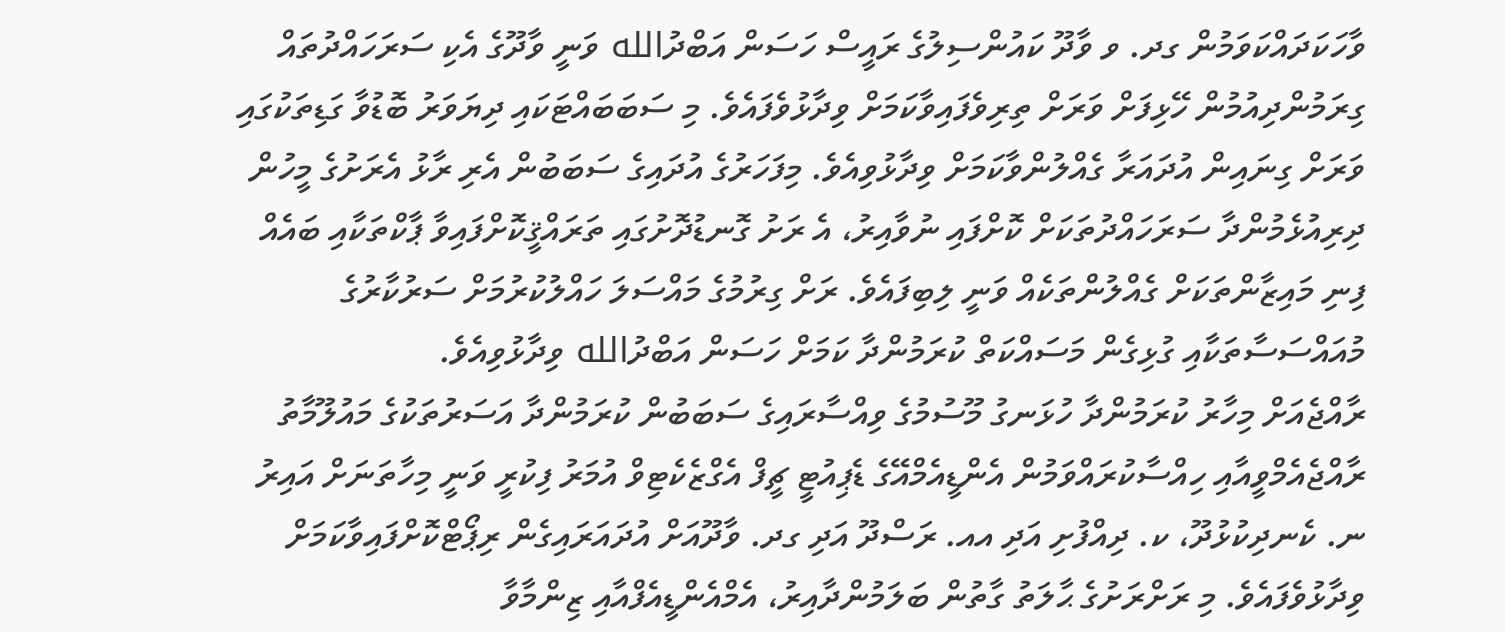ވާހަކަދައްކަވަމުން ގދ. ވ ވާދޫ ކައުންސިލުގެ ރައީސް ހަސަން އަބްދުالله ވަނީ ވާދޫގެ އެކި ސަރަހައްދުތައް ގިރަމުންދިއުމުން ހޭޅިފަށް ވަރަށް ތިރިވެފައިވާކަމަށް ވިދާޅުވެފައެވެ. މި ސަބަބައްޓަކައި ދިޔަވަރު ބޮޑުވާ ގަޑިތަކުގައި ވަރަށް ގިނައިން އުދައަރާ ގެއްލުންވާކަމަށް ވިދާޅުވިއެވެ. މިފަހަރުގެ އުދައިގެ ސަބަބުން އެރި ރާޅު އެރަށުގެ މީހުން ދިރިއުޅެމުންދާ ސަރަހައްދުތަކަށް ކޮށްފައި ނުވާއިރު، އެ ރަށު ގޮނޑުދޮށުގައި ތަރައްޤީކޮށްފައިވާ ޕާކްތަކާއި ބައެއް ފިނި މައިޒާންތަކަށް ގެއްލުންތަކެއް ވަނީ ލިބިފައެވެ. ރަށް ގިރުމުގެ މައްސަލަ ހައްލުކުރުމަށް ސަރުކާރުގެ މުއައްސަސާތަކާއި ގުޅިގެން މަސައްކަތް ކުރަމުންދާ ކަމަށް ހަސަން އަބްދުالله ވިދާޅުވިއެވެ.
ރާއްޖެއަށް މިހާރު ކުރަމުންދާ ހުޅަނގު މޫސުމުގެ ވިއްސާރައިގެ ސަބަބުން ކުރަމުންދާ އަސަރުތަކުގެ މައުލޫމާތު ރާއްޖެއެމްވީއާއި ހިއްސާކުރައްވަމުން އެންޑީއެމްއޭގެ ޑެޕިއުޓީ ޗީފް އެގްޒެކެޓިވް އުމަރު ފިކުރީ ވަނީ މިހާތަނަށް އައިރު ނ. ކެނދިކުޅުދޫ، ކ. ދިއްފުށި އަދި އއ. ރަސްދޫ އަދި ގދ. ވާދޫއަށް އުދައަރައިގެން ރިޕޯޓްކޮށްފައިވާކަމަށް ވިދާޅުވެފައެވެ. މި ރަށްރަށުގެ ޙާލަތު ގާތުން ބަލަމުންދާއިރު، އެމްއެންޑީއެފްއާއި ޒިންމާވާ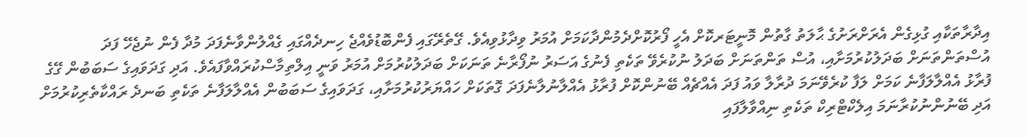އިދާރާތަކާއި ގުޅިގެން އެރަށްރަށުގެ ޙާލަތު ގާތުން މޮނީޓަރކޮށް އެހީ ފޯރުކޮށްދެމުންދާކަމަށް އުމަރު ވިދާޅުވިއެވެ. ގޭތެރޭގައި ފެންބޮޑުވެއްޖެ ހިނދެއްގައި ގެއްލުންވާނެފަދަ މުދާ ފެން ނުޖެހޭ ފަދަ އުސްތަންތަނަށް ބަދަލުކުރުމަށާއި، އުސް ތަންތަނަށް ބަދަލު ނުކުރެވޭ ތަކެތި ފެނުގެ އަސަރު ނުފޯރާނެ ތަނަކަށް ބަދަލުކުރުމަށް އުމަރު ވަނީ އިލްތިމާސްކުރައްވާފައެވެ. އަދި ގަދަވައިގެ ސަބަބުން ގޭގެ ފުރާޅު އެއްލާލަފާނެ ކަމަށް ލަފާ ކުރެވޭނަމަ ދުރާލާ ވައު ފަދަ އެއްޗެއް ބޭނުންކޮށް ފުރާޅު އެއްލާނުލާނެފަދަ ގޮތަކަށް ހައްޔަރުކުރުމަށާއި، ގަދަވައިގެ ސަބަބުން އެއްލާލަފާނެ ތަކެތި ބަނދެ ރައްކާތެރިކުރުމަށް އަދި ބޭނުންނުކުރާނަމަ އިލެކްޓްރިކް ތަކެތި ނިއްވާލާފައި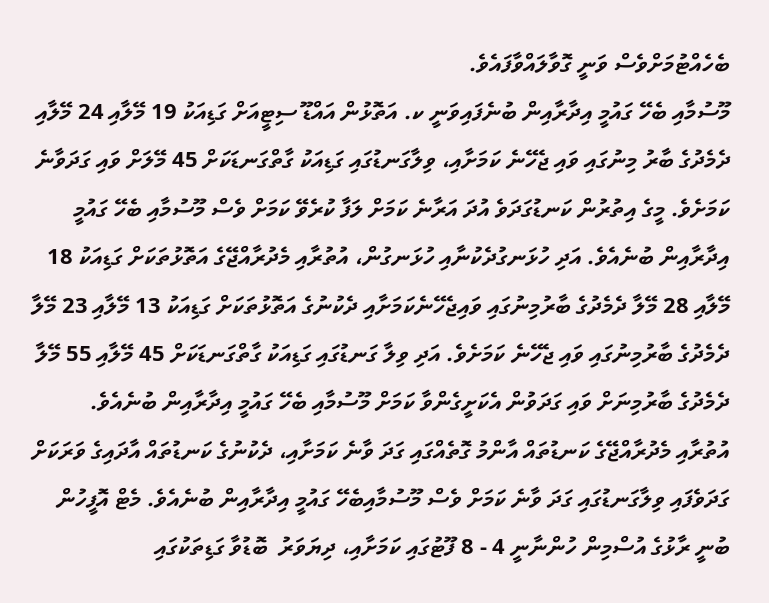ބެހެއްޓުމަށްވެސް ވަނީ ގޮވާލައްވާފައެވެ.
މޫސުމާއި ބެހޭ ގައުމީ އިދާރާއިން ބުނެފައިވަނީ ކ. އަތޮޅުން އައްޑޫ ސިޓީއަށް ގަޑިއަކު 19 މޭލާއި 24 މޭލާއި ދެމެދުގެ ބާރު މިނުގައި ވައި ޖެހޭނެ ކަމަށާއި، ވިލާގަނޑުގައި ގަޑިއަކު ގާތްގަނޑަކަށް 45 މޭލަށް ވައި ގަދަވާނެ ކަމަށެވެ. މީގެ އިތުރުން ކަނޑުގަދަވެ އުދަ އަރާނެ ކަމަށް ލަފާ ކުރެވޭ ކަމަށް ވެސް މޫސުމާއި ބެހޭ ގައުމީ އިދާރާއިން ބުނެއެވެ. އަދި ހުޅަނގުދެކުނާއި ހުޅަނގުން، އުތުރާއި މެދުރާއްޖޭގެ އަތޮޅުތަކަށް ގަޑިއަކު 18 މޭލާއި 28 މޭލާ ދެމެދުގެ ބާރުމިނުގައި ވައިޖެހޭނެކަމަށާއި ދެކުނުގެ އަތޮޅުތަކަށް ގަޑިއަކު 13 މޭލާއި 23 މޭލާ ދެމެދުގެ ބާރުމިނުގައި ވައި ޖެހޭނެ ކަމަށެވެ. އަދި ވިލާ ގަނޑުގައި ގަޑިއަކު ގާތްގަނޑަކަށް 45 މޭލާއި 55 މޭލާ ދެމެދުގެ ބާރުމިނަށް ވައި ގަދަވުން އެކަށީގެންވާ ކަމަށް މޫސުމާއި ބެހޭ ގައުމީ އިދާރާއިން ބުނެއެވެ.
އުތުރާއި މެދުރާއްޖޭގެ ކަނޑުތައް އާންމު ގޮތެއްގައި ގަދަ ވާނެ ކަމަށާއި، ދެކުނުގެ ކަނޑުތައް އާދައިގެ ވަރަކަށް ގަދަވެފައި ވިލާގަނޑުގައި ގަދަ ވާނެ ކަމަށް ވެސް މޫސުމާއިބެހޭ ގައުމީ އިދާރާއިން ބުނެއެވެ. މެޓް އޮފީހުން ބުނީ ރާޅުގެ އުސްމިން ހުންނާނީ 4 - 8 ފޫޓުގައި ކަމަށާއި، ދިޔަވަރު  ބޮޑުވާ ގަޑިތަކުގައި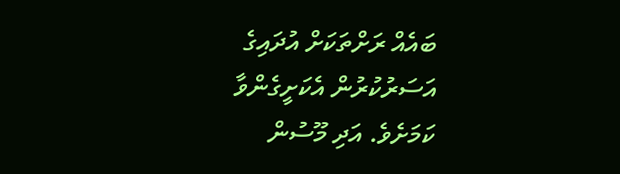ބައެއް ރަށްތަކަށް އުދައިގެ އަސަރުކުރުން އެކަށީގެންވާ ކަމަށެވެ. އަދި މޫސުން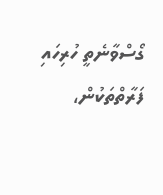ގޯސްވާނެތީ ހުރިހައި ފަރާތްތަކުން،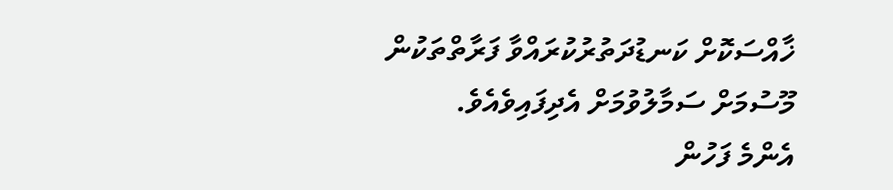ޚާއްސަކޮށް ކަނޑުދަތުރުކުރައްވާ ފަރާތްތަކުން މޫސުމަށް ސަމާލުވުމަށް އެދިފައިވެއެވެ.
އެންމެ ފަހުން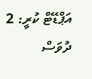އަޕްޑޭޓް ކުރީ: 2 ދުވަސް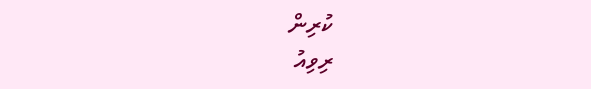ކުރިން
ރިވިއު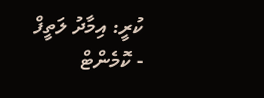ކުރީ: އިމާދު ލަތީފް
- ކޮމެންޓް